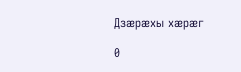Дзӕрӕхы хӕрӕг

0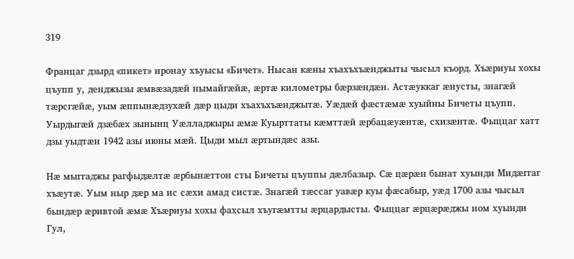319

Францаг дзырд «пикет» иронау хъуысы «Бичет». Нысан кӕны хъахъхъӕнджыты чысыл къорд. Хъӕриуы хохы цъупп у, денджызы ӕмвӕзадӕй нымайгӕйӕ, ӕртӕ километры бӕрзӕндӕн. Астӕуккаг ӕнусты, знагӕй тӕрсгӕйӕ, уым ӕппынӕдзухӕй дӕр цыди хъахъхъӕнджытӕ. Уӕдӕй фӕстӕмӕ хуыйны Бичеты цъупп. Уырдыгӕй дзӕбӕх зынынц Уӕлладжыры ӕмӕ Куырттаты кӕмттӕй ӕрбацӕуӕнтӕ, схизӕнтӕ. Фыццаг хатт дзы уыдтӕн 1942 азы июны мӕй. Цыди мыл ӕртындӕс азы.

Нӕ мыггаджы рагфыдӕлтӕ ӕрбынӕттон сты Бичеты цъуппы дӕлбазыр. Сӕ цӕрӕн бынат хуынди Мидӕггаг хъӕутӕ. Уым ныр дӕр ма ис сӕхи амад систӕ. Знагӕй тӕссаг уавӕр куы фӕсабыр, уӕд 1700 азы чысыл бындӕр ӕривтой ӕмӕ Хъӕриуы хохы фахсыл хъугӕмтты ӕрцардысты. Фыццаг ӕрцӕрӕджы ном хуынди Гул,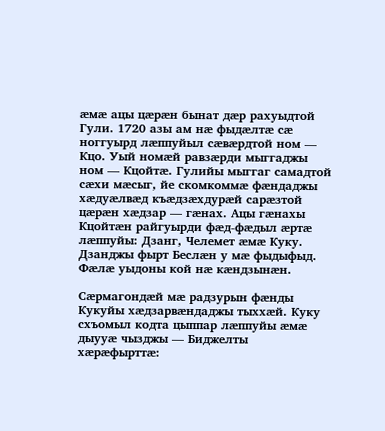ӕмӕ ацы цӕрӕн бынат дӕр рахуыдтой Гули. 1720 азы ам нӕ фыдӕлтӕ сӕ ноггуырд лӕппуйыл сӕвӕрдтой ном — Кцо. Уый номӕй равзӕрди мыггаджы ном — Кцойтӕ. Гулийы мыггаг самадтой сӕхи мӕсыг, йе скомкоммӕ фӕндаджы хӕдуӕлвӕд къӕдзӕхдурӕй сарӕзтой цӕрӕн хӕдзар — гӕнах. Ацы гӕнахы Кцойтӕн райгуырди фӕд-фӕдыл ӕртӕ лӕппуйы: Дзанг, Челемет ӕмӕ Куку. Дзанджы фырт Беслӕн у мӕ фыдыфыд. Фӕлӕ уыдоны кой нӕ кӕндзынӕн.

Сӕрмагондӕй мӕ радзурын фӕнды Кукуйы хӕдзарвӕндаджы тыххӕй. Куку схъомыл кодта цыппар лӕппуйы ӕмӕ дыууӕ чызджы — Биджелты хӕрӕфырттӕ: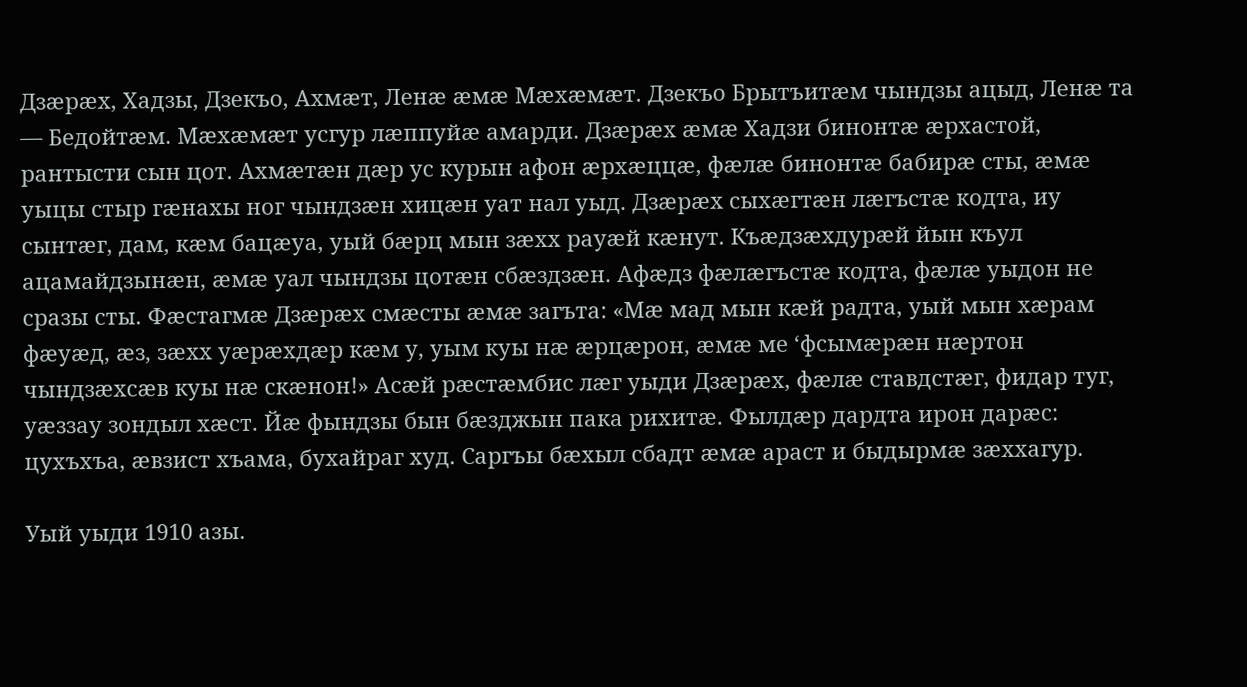Дзӕрӕх, Хадзы, Дзекъо, Ахмӕт, Ленӕ ӕмӕ Мӕхӕмӕт. Дзекъо Брытъитӕм чындзы ацыд, Ленӕ та — Бедойтӕм. Мӕхӕмӕт усгур лӕппуйӕ амарди. Дзӕрӕх ӕмӕ Хадзи бинонтӕ ӕрхастой, рантысти сын цот. Ахмӕтӕн дӕр ус курын афон ӕрхӕццӕ, фӕлӕ бинонтӕ бабирӕ сты, ӕмӕ уыцы стыр гӕнахы ног чындзӕн хицӕн уат нал уыд. Дзӕрӕх сыхӕгтӕн лӕгъстӕ кодта, иу сынтӕг, дам, кӕм бацӕуа, уый бӕрц мын зӕхх рауӕй кӕнут. Къӕдзӕхдурӕй йын къул ацамайдзынӕн, ӕмӕ уал чындзы цотӕн сбӕздзӕн. Афӕдз фӕлӕгъстӕ кодта, фӕлӕ уыдон не сразы сты. Фӕстагмӕ Дзӕрӕх смӕсты ӕмӕ загъта: «Мӕ мад мын кӕй радта, уый мын хӕрам фӕуӕд, ӕз, зӕхх уӕрӕхдӕр кӕм у, уым куы нӕ ӕрцӕрон, ӕмӕ ме ‘фсымӕрӕн нӕртон чындзӕхсӕв куы нӕ скӕнон!» Асӕй рӕстӕмбис лӕг уыди Дзӕрӕх, фӕлӕ ставдстӕг, фидар туг, уӕззау зондыл хӕст. Йӕ фындзы бын бӕзджын пака рихитӕ. Фылдӕр дардта ирон дарӕс: цухъхъа, ӕвзист хъама, бухайраг худ. Саргъы бӕхыл сбадт ӕмӕ араст и быдырмӕ зӕххагур.

Уый уыди 1910 азы.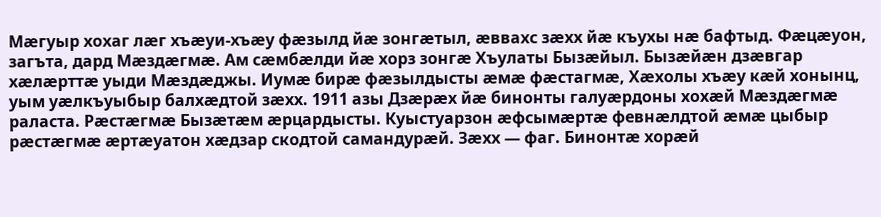Мӕгуыр хохаг лӕг хъӕуи-хъӕу фӕзылд йӕ зонгӕтыл, ӕввахс зӕхх йӕ къухы нӕ бафтыд. Фӕцӕуон, загъта, дард Мӕздӕгмӕ. Ам сӕмбӕлди йӕ хорз зонгӕ Хъулаты Бызӕйыл. Бызӕйӕн дзӕвгар хӕлӕрттӕ уыди Мӕздӕджы. Иумӕ бирӕ фӕзылдысты ӕмӕ фӕстагмӕ, Хӕхолы хъӕу кӕй хонынц, уым уӕлкъуыбыр балхӕдтой зӕхх. 1911 азы Дзӕрӕх йӕ бинонты галуӕрдоны хохӕй Мӕздӕгмӕ раласта. Рӕстӕгмӕ Бызӕтӕм ӕрцардысты. Куыстуарзон ӕфсымӕртӕ февнӕлдтой ӕмӕ цыбыр рӕстӕгмӕ ӕртӕуатон хӕдзар скодтой самандурӕй. Зӕхх — фаг. Бинонтӕ хорӕй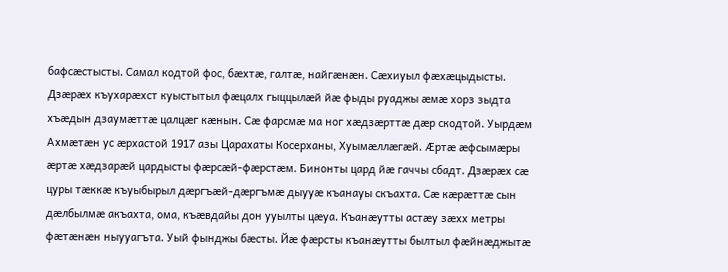бафсӕстысты. Самал кодтой фос, бӕхтӕ, галтӕ, найгӕнӕн. Сӕхиуыл фӕхӕцыдысты. Дзӕрӕх къухарӕхст куыстытыл фӕцалх гыццылӕй йӕ фыды руаджы ӕмӕ хорз зыдта хъӕдын дзаумӕттӕ цалцӕг кӕнын. Сӕ фарсмӕ ма ног хӕдзӕрттӕ дӕр скодтой. Уырдӕм Ахмӕтӕн ус ӕрхастой 1917 азы Царахаты Косерханы, Хуымӕллӕгӕй. Ӕртӕ ӕфсымӕры ӕртӕ хӕдзарӕй цардысты фӕрсӕй-фӕрстӕм. Бинонты цард йӕ гаччы сбадт. Дзӕрӕх сӕ цуры тӕккӕ къуыбырыл дӕргъӕй-дӕргъмӕ дыууӕ къанауы скъахта. Сӕ кӕрӕттӕ сын дӕлбылмӕ акъахта, ома, къӕвдайы дон ууылты цӕуа. Къанӕутты астӕу зӕхх метры фӕтӕнӕн ныууагъта. Уый фынджы бӕсты. Йӕ фӕрсты къанӕутты былтыл фӕйнӕджытӕ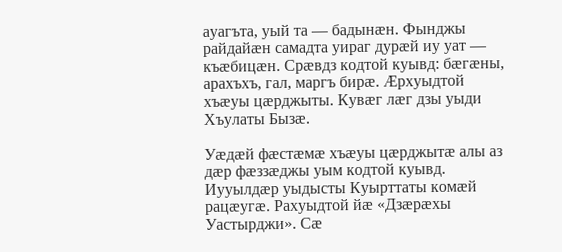ауагъта, уый та — бадынӕн. Фынджы райдайӕн самадта уираг дурӕй иу уат — къӕбицӕн. Срӕвдз кодтой куывд: бӕгӕны, арахъхъ, гал, маргъ бирӕ. Ӕрхуыдтой хъӕуы цӕрджыты. Кувӕг лӕг дзы уыди Хъулаты Бызӕ.

Уӕдӕй фӕстӕмӕ хъӕуы цӕрджытӕ алы аз дӕр фӕззӕджы уым кодтой куывд. Иууылдӕр уыдысты Куырттаты комӕй рацӕугӕ. Рахуыдтой йӕ «Дзӕрӕхы Уастырджи». Сӕ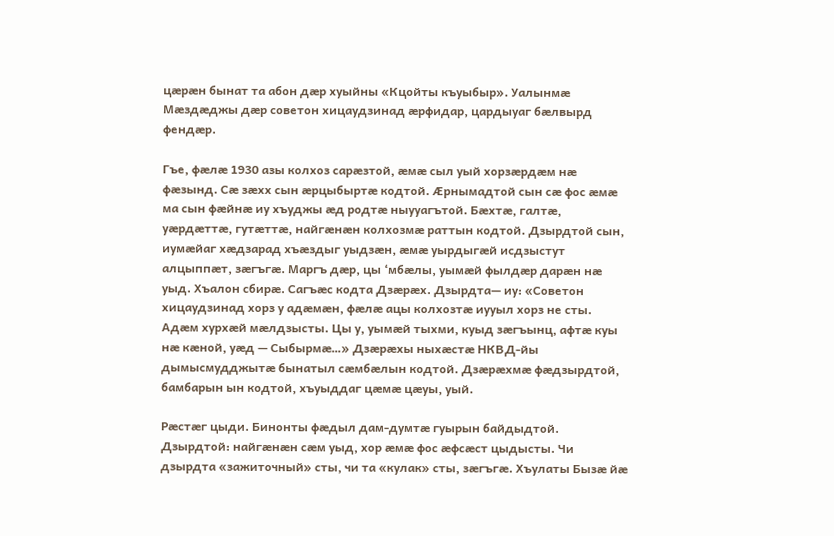цӕрӕн бынат та абон дӕр хуыйны «Кцойты къуыбыр». Уалынмӕ Мӕздӕджы дӕр советон хицаудзинад ӕрфидар, цардыуаг бӕлвырд фендӕр.

Гъе, фӕлӕ 1930 азы колхоз сарӕзтой, ӕмӕ сыл уый хорзӕрдӕм нӕ фӕзынд. Сӕ зӕхх сын ӕрцыбыртӕ кодтой. Ӕрнымадтой сын сӕ фос ӕмӕ ма сын фӕйнӕ иу хъуджы ӕд родтӕ ныууагътой. Бӕхтӕ, галтӕ, уӕрдӕттӕ, гутӕттӕ, найгӕнӕн колхозмӕ раттын кодтой. Дзырдтой сын, иумӕйаг хӕдзарад хъӕздыг уыдзӕн, ӕмӕ уырдыгӕй исдзыстут алцыппӕт, зӕгъгӕ. Маргъ дӕр, цы ‘мбӕлы, уымӕй фылдӕр дарӕн нӕ уыд. Хъалон сбирӕ. Сагъӕс кодта Дзӕрӕх. Дзырдта— иу: «Советон хицаудзинад хорз у адӕмӕн, фӕлӕ ацы колхозтӕ иууыл хорз не сты. Адӕм хурхӕй мӕлдзысты. Цы у, уымӕй тыхми, куыд зӕгъынц, афтӕ куы нӕ кӕной, уӕд — Сыбырмӕ…» Дзӕрӕхы ныхӕстӕ НКВД-йы дымысмудджытӕ бынатыл сӕмбӕлын кодтой. Дзӕрӕхмӕ фӕдзырдтой, бамбарын ын кодтой, хъуыддаг цӕмӕ цӕуы, уый.

Рӕстӕг цыди. Бинонты фӕдыл дам-думтӕ гуырын байдыдтой. Дзырдтой: найгӕнӕн сӕм уыд, хор ӕмӕ фос ӕфсӕст цыдысты. Чи дзырдта «зажиточный» сты, чи та «кулак» сты, зӕгъгӕ. Хъулаты Бызӕ йӕ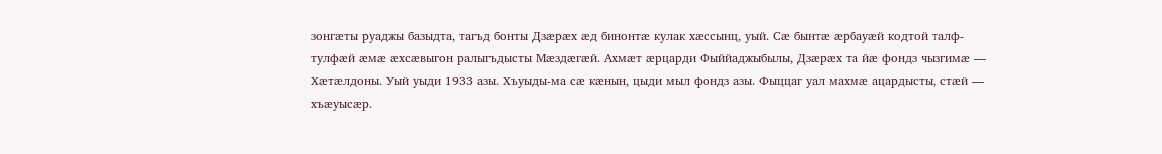зонгӕты руаджы базыдта, тагъд бонты Дзӕрӕх ӕд бинонтӕ кулак хӕссынц, уый. Сӕ бынтӕ ӕрбауӕй кодтой талф-тулфӕй ӕмӕ ӕхсӕвыгон ралыгъдысты Мӕздӕгӕй. Ахмӕт ӕрцарди Фыййаджыбылы, Дзӕрӕх та йӕ фондз чызгимӕ — Хӕтӕлдоны. Уый уыди 1933 азы. Хъуыды-ма сӕ кӕнын, цыди мыл фондз азы. Фыццаг уал махмӕ ацардысты, стӕй — хъӕуысӕр.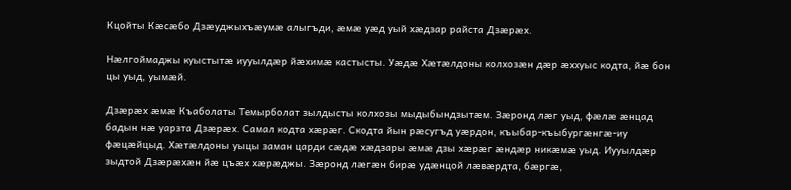Кцойты Кӕсӕбо Дзӕуджыхъӕумӕ алыгъди, ӕмӕ уӕд уый хӕдзар райста Дзӕрӕх.

Нӕлгоймаджы куыстытӕ иууылдӕр йӕхимӕ кастысты. Уӕдӕ Хӕтӕлдоны колхозӕн дӕр ӕххуыс кодта, йӕ бон цы уыд, уымӕй.

Дзӕрӕх ӕмӕ Къаболаты Темырболат зылдысты колхозы мыдыбындзытӕм. Зӕронд лӕг уыд, фӕлӕ ӕнцад бадын нӕ уарзта Дзӕрӕх. Самал кодта хӕрӕг. Скодта йын рӕсугъд уӕрдон, къыбар-къыбургӕнгӕ-иу фӕцӕйцыд. Хӕтӕлдоны уыцы заман царди сӕдӕ хӕдзары ӕмӕ дзы хӕрӕг ӕндӕр никӕмӕ уыд. Иууылдӕр зыдтой Дзӕрӕхӕн йӕ цъӕх хӕрӕджы. Зӕронд лӕгӕн бирӕ удӕнцой лӕвӕрдта, бӕргӕ,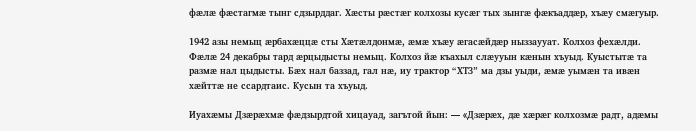фӕлӕ фӕстагмӕ тынг сдзырддаг. Хӕсты рӕстӕг колхозы кусӕг тых зынгӕ фӕкъаддӕр, хъӕу смӕгуыр.

1942 азы немыц ӕрбахӕццӕ сты Хӕтӕлдонмӕ, ӕмӕ хъӕу ӕгасӕйдӕр ныззаууат. Колхоз фехӕлди. Фӕлӕ 24 декабры тард ӕрцыдысты немыц. Колхоз йӕ къахыл слӕууын кӕнын хъуыд. Куыстытӕ та размӕ нал цыдысты. Бӕх нал баззад, гал нӕ, иу трактор “ХТЗ” ма дзы уыди, ӕмӕ уымӕн та ивӕн хӕйттӕ не ссардтаис. Кусын та хъуыд.

Иуахӕмы Дзӕрӕхмӕ фӕдзырдтой хицауад, загътой йын: — «Дзӕрӕх, дӕ хӕрӕг колхозмӕ радт, адӕмы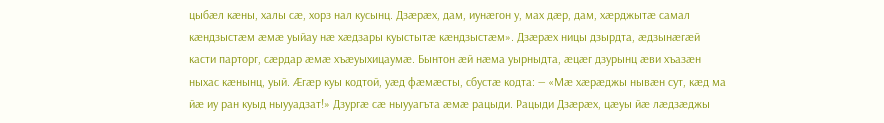цыбӕл кӕны, халы сӕ, хорз нал кусынц. Дзӕрӕх, дам, иунӕгон у, мах дӕр, дам, хӕрджытӕ самал кӕндзыстӕм ӕмӕ уыйау нӕ хӕдзары куыстытӕ кӕндзыстӕм». Дзӕрӕх ницы дзырдта, ӕдзынӕгӕй касти парторг, сӕрдар ӕмӕ хъӕуыхицаумӕ. Бынтон ӕй нӕма уырныдта, ӕцӕг дзурынц ӕви хъазӕн ныхас кӕнынц, уый. Ӕгӕр куы кодтой, уӕд фӕмӕсты, сбустӕ кодта: — «Мӕ хӕрӕджы нывӕн сут, кӕд ма йӕ иу ран куыд ныууадзат!» Дзургӕ сӕ ныууагъта ӕмӕ рацыди. Рацыди Дзӕрӕх, цӕуы йӕ лӕдзӕджы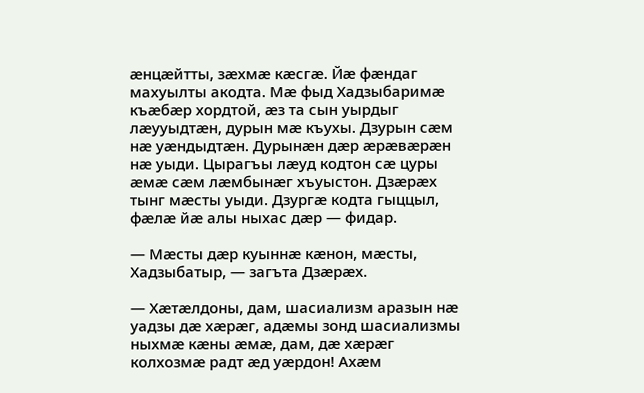ӕнцӕйтты, зӕхмӕ кӕсгӕ. Йӕ фӕндаг махуылты акодта. Мӕ фыд Хадзыбаримӕ къӕбӕр хордтой, ӕз та сын уырдыг лӕууыдтӕн, дурын мӕ къухы. Дзурын сӕм нӕ уӕндыдтӕн. Дурынӕн дӕр ӕрӕвӕрӕн нӕ уыди. Цырагъы лӕуд кодтон сӕ цуры ӕмӕ сӕм лӕмбынӕг хъуыстон. Дзӕрӕх тынг мӕсты уыди. Дзургӕ кодта гыццыл, фӕлӕ йӕ алы ныхас дӕр — фидар.

— Мӕсты дӕр куыннӕ кӕнон, мӕсты, Хадзыбатыр, — загъта Дзӕрӕх.

— Хӕтӕлдоны, дам, шасиализм аразын нӕ уадзы дӕ хӕрӕг, адӕмы зонд шасиализмы ныхмӕ кӕны ӕмӕ, дам, дӕ хӕрӕг колхозмӕ радт ӕд уӕрдон! Ахӕм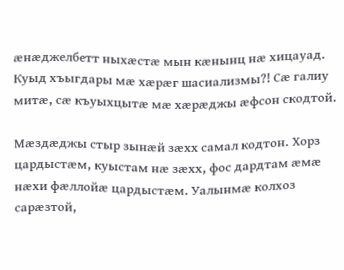ӕнӕджелбетт ныхӕстӕ мын кӕнынц нӕ хицауад. Куыд хъыгдары мӕ хӕрӕг шасиализмы?! Сӕ галиу митӕ, сӕ къуыхцытӕ мӕ хӕрӕджы ӕфсон скодтой.

Мӕздӕджы стыр зынӕй зӕхх самал кодтон. Хорз цардыстӕм, куыстам нӕ зӕхх, фос дардтам ӕмӕ нӕхи фӕллойӕ цардыстӕм. Уалынмӕ колхоз сарӕзтой,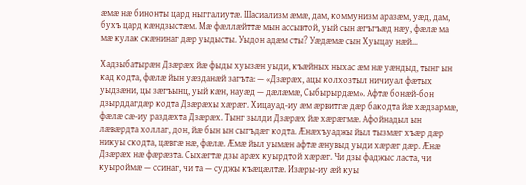ӕмӕ нӕ бинонты цард ныггалиутӕ. Шасиализм ӕмӕ, дам, коммунизм аразӕм, уӕд, дам, бухъ цард кӕндзыстӕм. Мӕ фӕллӕйттӕ мын ассывтой, уый сын ӕгъгъӕд нӕу, фӕлӕ ма мӕ кулак скӕнинаг дӕр уыдысты. Уыдон адӕм сты? Уӕдӕмӕ сын Хуыцау нӕй…

Хадзыбатырӕн Дзӕрӕх йӕ фыды хуызӕн уыди, къӕйных ныхас ӕм нӕ уӕндыд, тынг ын кад кодта, фӕлӕ йын уӕзданӕй загъта: — «Дзӕрӕх, ацы колхозтыл ничиуал фӕтых уыдзӕни, цы зӕгъынц, уый кӕн, науӕд — дӕлӕмӕ, Сыбырырдӕм». Афтӕ бонӕй-бон дзырддагдӕр кодта Дзӕрӕхы хӕрӕг. Хицауад-иу ӕм ӕрвитгӕ дӕр бакодта йӕ хӕдзармӕ, фӕлӕ сӕ-иу раздӕхта Дзӕрӕх. Тынг зылди Дзӕрӕх йӕ хӕрӕгмӕ. Афойнадыл ын лӕвӕрдта холлаг, дон, йӕ бын ын сыгъдӕг кодта. Ӕнӕхъуаджы йыл тызмӕг хъӕр дӕр никуы скодта, цӕвгӕ нӕ, фӕлӕ. Ӕмӕ йыл уымӕн афтӕ ӕнувыд уыди хӕрӕг дӕр. Ӕнӕ Дзӕрӕх нӕ фӕрӕзта. Сыхӕгтӕ дзы арӕх куырдтой хӕрӕг. Чи дзы фаджыс ласта, чи куыроймӕ — ссинаг, чи та — суджы къӕцӕлтӕ. Изӕры-иу ӕй куы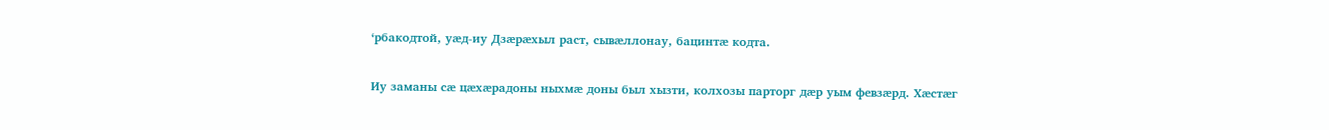‘рбакодтой, уӕд-иу Дзӕрӕхыл раст, сывӕллонау, бацинтӕ кодта.

Иу заманы сӕ цӕхӕрадоны ныхмӕ доны был хызти, колхозы парторг дӕр уым февзӕрд. Хӕстӕг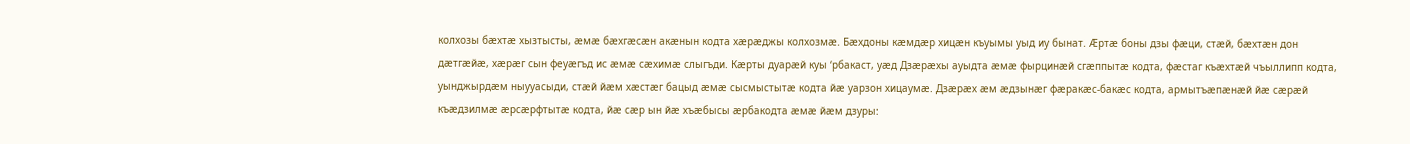колхозы бӕхтӕ хызтысты, ӕмӕ бӕхгӕсӕн акӕнын кодта хӕрӕджы колхозмӕ. Бӕхдоны кӕмдӕр хицӕн къуымы уыд иу бынат. Ӕртӕ боны дзы фӕци, стӕй, бӕхтӕн дон дӕтгӕйӕ, хӕрӕг сын феуӕгъд ис ӕмӕ сӕхимӕ слыгъди. Кӕрты дуарӕй куы ‘рбакаст, уӕд Дзӕрӕхы ауыдта ӕмӕ фырцинӕй сгӕппытӕ кодта, фӕстаг къӕхтӕй чъыллипп кодта, уынджырдӕм ныууасыди, стӕй йӕм хӕстӕг бацыд ӕмӕ сысмыстытӕ кодта йӕ уарзон хицаумӕ. Дзӕрӕх ӕм ӕдзынӕг фӕракӕс-бакӕс кодта, армытъӕпӕнӕй йӕ сӕрӕй къӕдзилмӕ ӕрсӕрфтытӕ кодта, йӕ сӕр ын йӕ хъӕбысы ӕрбакодта ӕмӕ йӕм дзуры: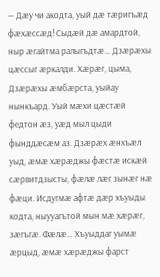— Дӕу чи акодта, уый дӕ тӕригъӕд фӕхӕссӕд! Сыдӕй дӕ амардтой, ныр ӕгайтма ралыгъдтӕ… Дзӕрӕхы цӕссыг ӕркалди. Хӕрӕг, цыма, Дзӕрӕхы ӕмбӕрста, уыйау нынкъард. Уый мӕхи цӕстӕй федтон ӕз, уӕд мыл цыди фынддӕсӕм аз. Дзӕрӕх ӕнхъӕл уыд, ӕмӕ хӕрӕджы фӕстӕ искӕй сӕрвитдзысты, фӕлӕ лӕг зынӕг нӕ фӕци. Исдугмӕ афтӕ дӕр хъуыды кодта, ныууагътой мын мӕ хӕрӕг, зӕгъгӕ. Фӕлӕ… Хъуыддаг уымӕ ӕрцыд, ӕмӕ хӕрӕджы фарст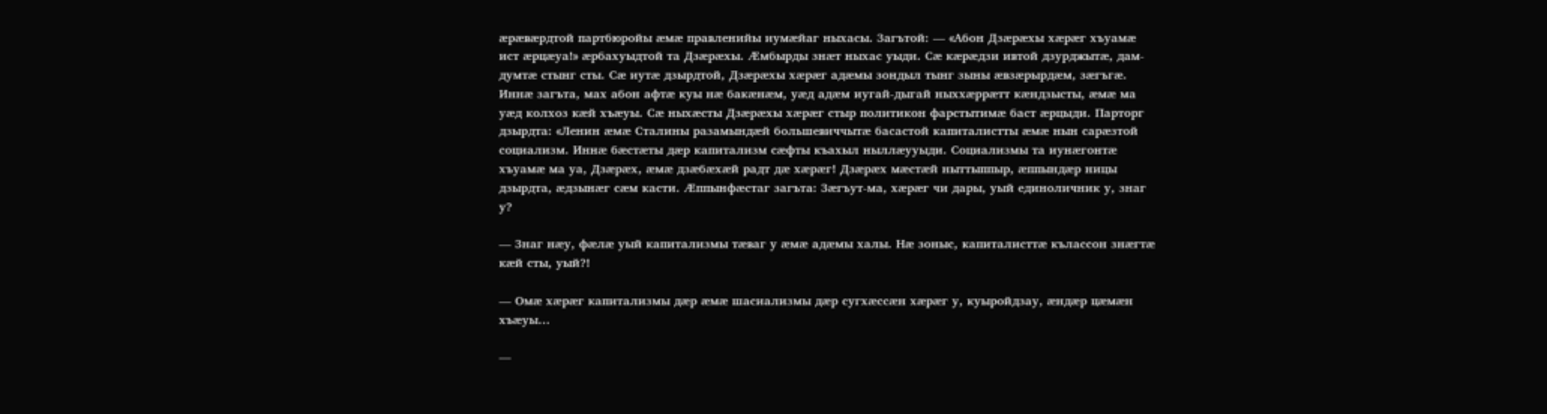ӕрӕвӕрдтой партбюройы ӕмӕ правленийы иумӕйаг ныхасы. Загътой: — «Абон Дзӕрӕхы хӕрӕг хъуамӕ ист ӕрцӕуа!» ӕрбахуыдтой та Дзӕрӕхы. Ӕмбырды знӕт ныхас уыди. Сӕ кӕрӕдзи ивтой дзурджытӕ, дам-думтӕ стынг сты. Сӕ иутӕ дзырдтой, Дзӕрӕхы хӕрӕг адӕмы зондыл тынг зыны ӕвзӕрырдӕм, зӕгъгӕ. Иннӕ загъта, мах абон афтӕ куы нӕ бакӕнӕм, уӕд адӕм иугай-дыгай ныххӕррӕтт кӕндзысты, ӕмӕ ма уӕд колхоз кӕй хъӕуы. Сӕ ныхӕсты Дзӕрӕхы хӕрӕг стыр политикон фарстытимӕ баст ӕрцыди. Парторг дзырдта: «Ленин ӕмӕ Сталины разамындӕй большевиччытӕ басастой капиталистты ӕмӕ нын сарӕзтой социализм. Иннӕ бӕстӕты дӕр капитализм сӕфты къахыл ныллӕууыди. Социализмы та иунӕгонтӕ хъуамӕ ма уа, Дзӕрӕх, ӕмӕ дзӕбӕхӕй радт дӕ хӕрӕг! Дзӕрӕх мӕстӕй ныттыппыр, ӕппындӕр ницы дзырдта, ӕдзынӕг сӕм касти. Ӕппынфӕстаг загъта: Зӕгъут-ма, хӕрӕг чи дары, уый единоличник у, знаг у?

— Знаг нӕу, фӕлӕ уый капитализмы тӕваг у ӕмӕ адӕмы халы. Нӕ зоныс, капиталисттӕ кълассон знӕгтӕ кӕй сты, уый?!

— Омӕ хӕрӕг капитализмы дӕр ӕмӕ шасиализмы дӕр сугхӕссӕн хӕрӕг у, куыройдзау, ӕндӕр цӕмӕн хъӕуы…

—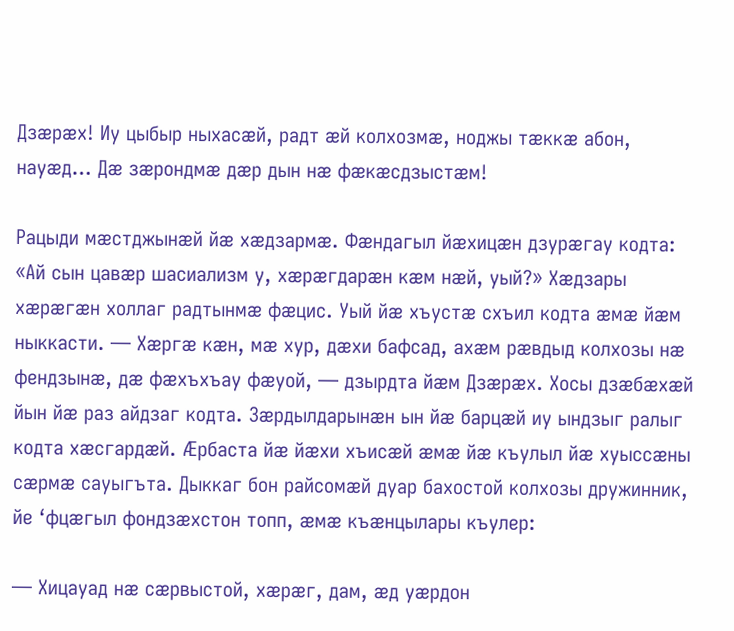Дзӕрӕх! Иу цыбыр ныхасӕй, радт ӕй колхозмӕ, ноджы тӕккӕ абон, науӕд… Дӕ зӕрондмӕ дӕр дын нӕ фӕкӕсдзыстӕм!

Рацыди мӕстджынӕй йӕ хӕдзармӕ. Фӕндагыл йӕхицӕн дзурӕгау кодта: «Ай сын цавӕр шасиализм у, хӕрӕгдарӕн кӕм нӕй, уый?» Хӕдзары хӕрӕгӕн холлаг радтынмӕ фӕцис. Уый йӕ хъустӕ схъил кодта ӕмӕ йӕм ныккасти. — Хӕргӕ кӕн, мӕ хур, дӕхи бафсад, ахӕм рӕвдыд колхозы нӕ фендзынӕ, дӕ фӕхъхъау фӕуой, — дзырдта йӕм Дзӕрӕх. Хосы дзӕбӕхӕй йын йӕ раз айдзаг кодта. Зӕрдылдарынӕн ын йӕ барцӕй иу ындзыг ралыг кодта хӕсгардӕй. Ӕрбаста йӕ йӕхи хъисӕй ӕмӕ йӕ къулыл йӕ хуыссӕны сӕрмӕ сауыгъта. Дыккаг бон райсомӕй дуар бахостой колхозы дружинник, йе ‘фцӕгыл фондзӕхстон топп, ӕмӕ къӕнцылары къулер:

— Хицауад нӕ сӕрвыстой, хӕрӕг, дам, ӕд уӕрдон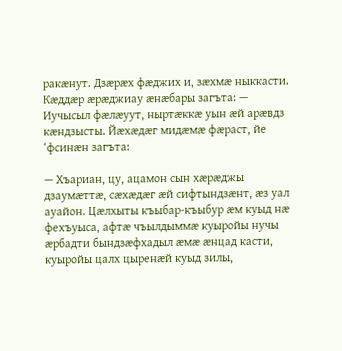ракӕнут. Дзӕрӕх фӕджих и, зӕхмӕ ныккасти. Кӕддӕр ӕрӕджиау ӕнӕбары загъта: — Иучысыл фӕлӕуут, ныртӕккӕ уын ӕй арӕвдз кӕндзысты. Йӕхӕдӕг мидӕмӕ фӕраст, йе ‘фсинӕн загъта:

— Хъариан, цу, ацамон сын хӕрӕджы дзаумӕттӕ, сӕхӕдӕг ӕй сифтындзӕнт, ӕз уал ауайон. Цӕлхыты къыбар-къыбур ӕм куыд нӕ фехъуыса, афтӕ чъылдыммӕ куыройы нучы ӕрбадти бындзӕфхадыл ӕмӕ ӕнцад касти, куыройы цалх цыренӕй куыд зилы,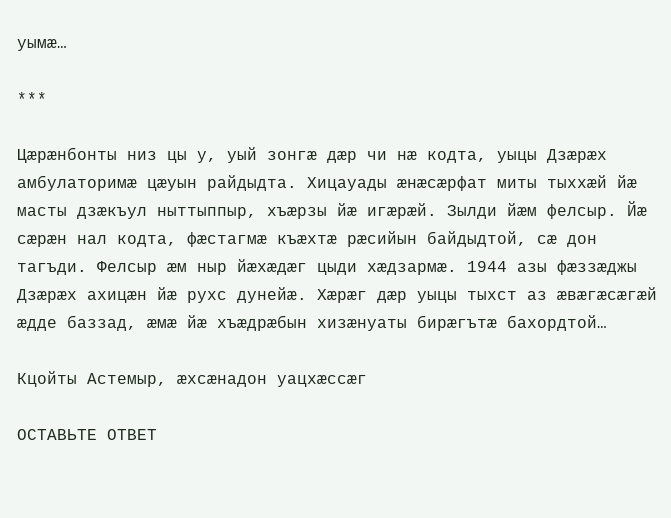уымӕ…

***

Цӕрӕнбонты низ цы у, уый зонгӕ дӕр чи нӕ кодта, уыцы Дзӕрӕх амбулаторимӕ цӕуын райдыдта. Хицауады ӕнӕсӕрфат миты тыххӕй йӕ масты дзӕкъул ныттыппыр, хъӕрзы йӕ игӕрӕй. Зылди йӕм фелсыр. Йӕ сӕрӕн нал кодта, фӕстагмӕ къӕхтӕ рӕсийын байдыдтой, сӕ дон тагъди. Фелсыр ӕм ныр йӕхӕдӕг цыди хӕдзармӕ. 1944 азы фӕззӕджы Дзӕрӕх ахицӕн йӕ рухс дунейӕ. Хӕрӕг дӕр уыцы тыхст аз ӕвӕгӕсӕгӕй ӕдде баззад, ӕмӕ йӕ хъӕдрӕбын хизӕнуаты бирӕгътӕ бахордтой…

Кцойты Астемыр, ӕхсӕнадон уацхӕссӕг

ОСТАВЬТЕ ОТВЕТ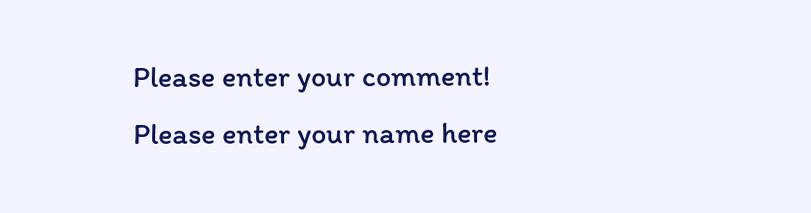Please enter your comment!
Please enter your name here